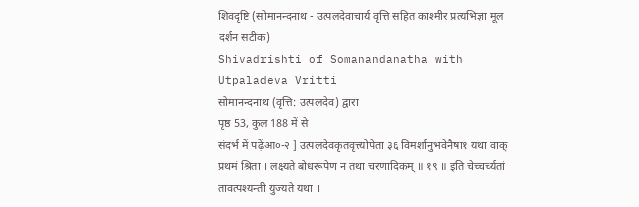शिवदृष्टि (सोमानन्दनाथ - उत्पलदेवाचार्य वृत्ति सहित काश्मीर प्रत्यभिज्ञा मूल दर्शन सटीक)
Shivadrishti of Somanandanatha with Utpaladeva Vritti
सोमानन्दनाथ (वृत्ति: उत्पलदेव) द्वारा
पृष्ठ 53, कुल 188 में से
संदर्भ में पढ़ेंआ०-२ ] उत्पलदेवकृतवृत्त्योपेता ३६ विमर्शानुभवेनैषा१ यथा वाक् प्रथमं श्रिता । लक्ष्यते बोधरूपेण न तथा चरणादिकम् ॥ १९ ॥ इति चेच्चर्च्यतां तावत्पश्यन्ती युज्यते यथा ।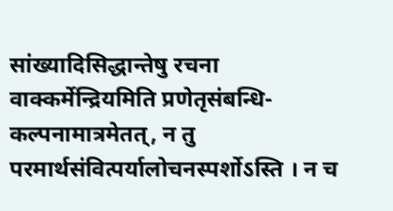सांख्यादिसिद्धान्तेषु रचना वाक्कर्मेन्द्रियमिति प्रणेतृसंबन्धि- कल्पनामात्रमेतत्, न तु परमार्थसंवित्पर्यालोचनस्पर्शोऽस्ति । न च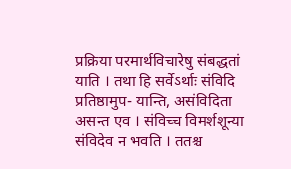प्रक्रिया परमार्थविचारेषु संबद्धतां याति । तथा हि सर्वेऽर्थाः संविदि प्रतिष्ठामुप- यान्ति, असंविदिता असन्त एव । संविच्च विमर्शशून्या संविदेव न भवति । ततश्च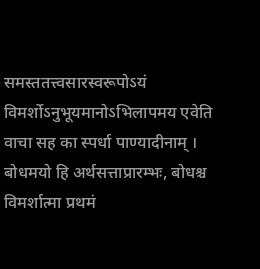समस्ततत्त्वसारस्वरूपोऽयं विमर्शोऽनुभूयमानोऽभिलापमय एवेति वाचा सह का स्पर्धा पाण्यादीनाम् । बोधमयो हि अर्थसत्ताप्रारम्भः, बोधश्च विमर्शात्मा प्रथमं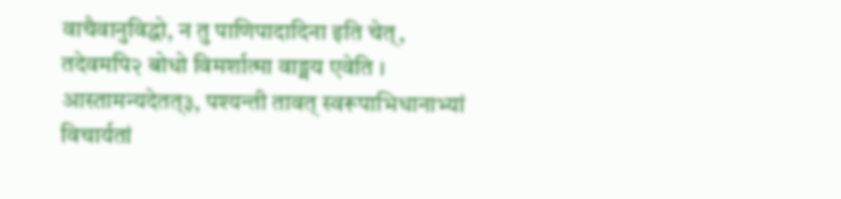वाचैवानुविद्धो, न तु पाणिपादादिना इति चेत्, तदेवमपि२ बोधो विमर्शात्मा वाङ्मय एवेति । आस्तामन्यदेतत्३, पश्यन्ती तावत् स्वरूपाभिधानाभ्यां विचार्यतां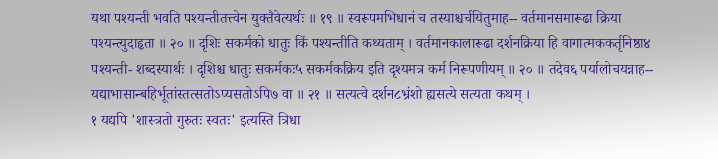यथा पश्यन्ती भवति पश्यन्तीतत्त्वेन युक्तैवेत्यर्थः ॥ १९ ॥ स्वरूपमभिधानं च तस्याश्चर्चयितुमाह-- वर्तमानसमारूढा क्रिया पश्यन्त्युदाहृता ॥ २० ॥ दृशिः सकर्मको धातुः किं पश्यन्तीति कथ्यताम् । वर्तमानकालारूढा दर्शनक्रिया हि वागात्मककर्तृनिष्ठा४ पश्यन्ती- शब्दस्यार्थः । दृशिश्च धातुः सकर्मकः५ सकर्मकक्रिय इति दृश्यमत्र कर्म निरूपणीयम् ॥ २० ॥ तदेव६ पर्यालोचयन्नाह-- यद्याभासान्बहिर्भूतांस्तत्सतोऽप्यसतोऽपि७ वा ॥ २१ ॥ सत्यत्वे दर्शन८भ्रंशो ह्यसत्ये सत्यता कथम् ।
१ यद्यपि 'शास्त्रतो गुरुतः स्वतः' इत्यस्ति त्रिधा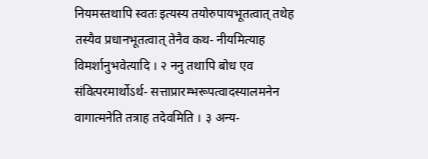नियमस्तथापि स्वतः इत्यस्य तयोरुपायभूतत्वात् तथेह तस्यैव प्रधानभूतत्वात् तेनैव कथ- नीयमित्याह विमर्शानुभवेत्यादि । २ ननु तथापि बोध एव संवित्परमार्थोऽर्थ- सत्ताप्रारम्भरूपत्वादस्यालमनेन वागात्मनेति तत्राह तदेवमिति । ३ अन्य-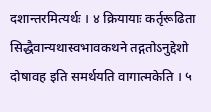दशान्तरमित्यर्थः । ४ क्रियायाः कर्तृरूढिता सिद्धैवान्यथास्वभावकथने तद्गतोऽनुद्देशो दोषावह इति समर्थयति वागात्मकेति । ५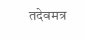तदेवमत्र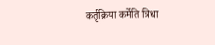कर्तृक्रिया कर्मेति त्रिधा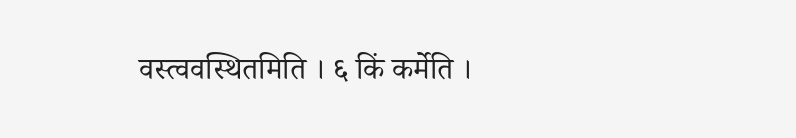वस्त्ववस्थितमिति । ६ किं कर्मेति ।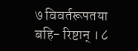७ विवर्तरूपतया बहि- रिष्टान् । ८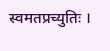स्वमतप्रच्युतिः ।